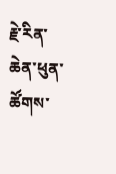རྗེ་རིན་ཆེན་ཕུན་ཚོགས་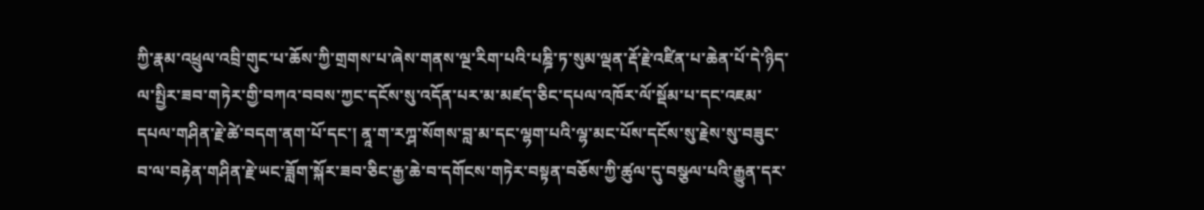ཀྱི་རྣམ་འཕྲུལ་འབྲི་གུང་པ་ཆོས་ཀྱི་གྲགས་པ་ཞེས་གནས་ལྔ་རིག་པའི་པཎྜི་ཏ་སུམ་ལྡན་རྡོ་རྗེ་འཛིན་པ་ཆེན་པོ་དེ་ཉིད་ལ་སྤྱིར་ཟབ་གཏེར་གྱི་བཀའ་བབས་ཀྱང་དངོས་སུ་འདོན་པར་མ་མཛད་ཅིང་དཔལ་འཁོར་ལོ་སྡོམ་པ་དང་འཇམ་དཔལ་གཤིན་རྗེ་ཚེ་བདག་ནག་པོ་དང་། ནཱ་ག་རཀྴ་སོགས་བླ་མ་དང་ལྷག་པའི་ལྷ་མང་པོས་དངོས་སུ་རྗེས་སུ་བཟུང་བ་ལ་བརྟེན་གཤིན་རྗེ་ཡང་ཟློག་སྐོར་ཟབ་ཅིང་རྒྱ་ཆེ་བ་དགོངས་གཏེར་བསྟན་བཅོས་ཀྱི་ཚུལ་དུ་བསྩལ་པའི་རྒྱུན་དར་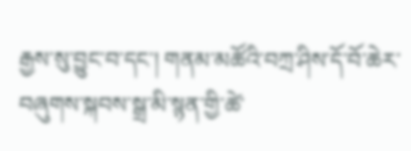རྒྱས་སུ་བྱུང་བ་དང་། གནམ་མཚོའི་བཀྲ་ཤིས་དོ་བོ་ཆེར་བཞུགས་སྐབས་སྒྲ་མི་སྙན་གྱི་ཚེ་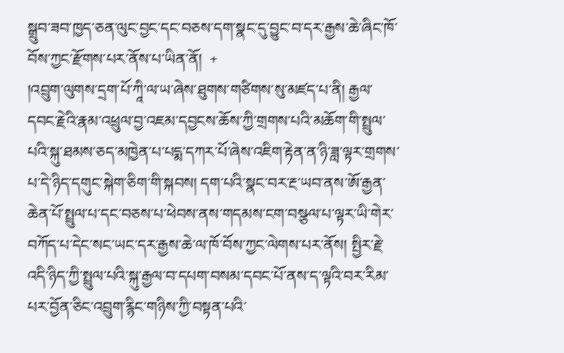སྒྲུབ་ཟབ་ཁྱད་ཅན་ལུང་བྱང་དང་བཅས་དག་སྣང་དུ་བྱུང་བ་དར་རྒྱས་ཆེ་ཞིང་ཁོ་བོས་ཀྱང་རྫོགས་པར་ནོས་པ་ཡིན་ནོ།  +
།འབྲུག་ལུགས་དྲག་པོ་ཀཱི་ལ་ཡ་ཞེས་ཐུགས་གཙིགས་སུ་མཛད་པ་ནི། རྒྱལ་དབང་རྗེའི་རྣམ་འཕྲུལ་བྱ་འཇམ་དབྱངས་ཆོས་ཀྱི་གྲགས་པའི་མཆོག་གི་སྤྲུལ་པའི་སྐུ་ཐམས་ཅད་མཁྱེན་པ་པདྨ་དཀར་པོ་ཞེས་འཇིག་རྟེན་ན་ཉི་ཟླ་ལྟར་གྲགས་པ་དེ་ཉིད་དགུང་སྐེག་ཅིག་གི་སྐབས། དག་པའི་སྣང་བར་རྔ་ཡབ་ནས་ཨོ་རྒྱན་ཆེན་པོ་སྤྲུལ་པ་དང་བཅས་པ་ཕེབས་ནས་གདམས་ངག་བསྩལ་པ་ལྟར་ཡི་གེར་བཀོད་པ་དེང་སང་ཡང་དར་རྒྱས་ཆེ་ལ་ཁོ་བོས་ཀྱང་ལེགས་པར་ནོས། སྤྱིར་རྗེ་འདི་ཉིད་ཀྱི་སྤྲུལ་པའི་སྐུ་རྒྱལ་བ་དཔག་བསམ་དབང་པོ་ནས་ད་ལྟའི་བར་རིམ་པར་བྱོན་ཅིང་འབྲུག་རྙིང་གཉིས་ཀྱི་བསྟན་པའི་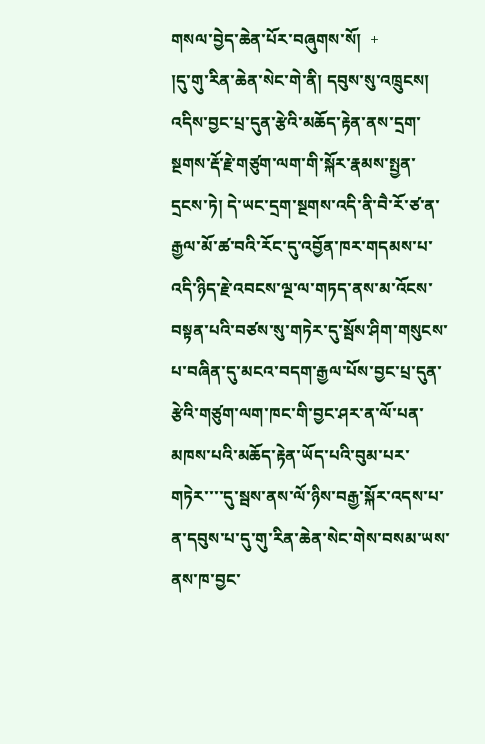གསལ་བྱེད་ཆེན་པོར་བཞུགས་སོ།  +
།དུ་གུ་རིན་ཆེན་སེང་གེ་ནི། དབུས་སུ་འཁྲུངས། འདིས་བྱང་པྲ་དུན་རྩེའི་མཆོད་རྟེན་ནས་དྲག་སྔགས་རྡོ་རྗེ་གཙུག་ལག་གི་སྐོར་རྣམས་སྤྱན་དྲངས་ཏེ། དེ་ཡང་དྲག་སྔགས་འདི་ནི་བཻ་རོ་ཙ་ན་རྒྱལ་མོ་ཚ་བའི་རོང་དུ་འབྱོན་ཁར་གདམས་པ་འདི་ཉིད་རྗེ་འབངས་ལྔ་ལ་གཏད་ནས་མ་འོངས་བསྟན་པའི་བཙས་སུ་གཏེར་དུ་སྦོས་ཤིག་གསུངས་པ་བཞིན་དུ་མངའ་བདག་རྒྱལ་པོས་བྱང་པྲ་དུན་རྩེའི་གཙུག་ལག་ཁང་གི་བྱང་ཤར་ན་ལོ་པན་མཁས་པའི་མཆོད་རྟེན་ཡོད་པའི་བུམ་པར་གཏེར་་་་དུ་སྦས་ནས་ལོ་ཉིས་བརྒྱ་སྐོར་འདས་པ་ན་དབུས་པ་དུ་གུ་རིན་ཆེན་སེང་གེས་བསམ་ཡས་ནས་ཁ་བྱང་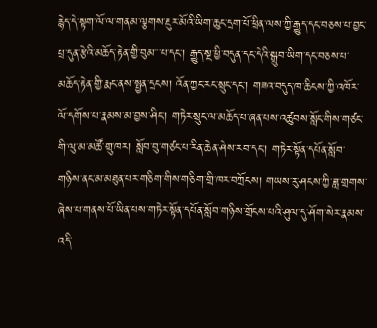རྙེད་དེ་སྟག་ལོ་ལ་གནམ་ལྕགས་རྔུར་མོའི་ཡིག་ཆུང་དྲག་པོ་ཕྲིན་ལས་ཀྱི་རྒྱུད་དང་བཅས་པ་བྱང་པྲ་དུན་རྩེའི་མཆོད་རྟེན་གྱི་བུམ་་་པ་དང་། རྒྱུད་སྔ་ཕྱི་བདུན་དང་དེའི་སྒྲུབ་ཡིག་དང་བཅས་པ་མཆོད་རྟེན་གྱི་རྨང་ནས་སྤྱན་དྲངས། འོན་ཀྱང་རང་སྲུང་དང་། གཟའ་བདུད་ཁ་ཆིངས་ཀྱི་འཁོར་ལོ་དགོས་པ་རྣམས་མ་བྱས་ཤིང་། གཏེར་སྲུང་ལ་མཆོད་པ་ཞན་པས་འཚུབས་སློང་གིས་གཙང་གི་ལུ་མ་མཚོ་གྲུ་ཁར། སློབ་བུ་གཙང་པ་རིན་ཆེན་ཤེས་རབ་དང་། གཏེར་སྟོན་དཔོན་སློབ་གཉིས་ནང་མ་མཐུན་པར་གཅིག་གིས་གཅིག་གྲི་ཁར་བཀྲོངས། གཡས་རུ་ཤངས་ཀྱི་ཟླ་གྲགས་ཞེས་པ་གནས་པོ་ཡིན་པས་གཏེར་སྟོན་དཔོན་སློབ་གཉིས་གྲོངས་པའི་ཤུལ་དུ་ཤོག་སེར་རྣམས་འདི་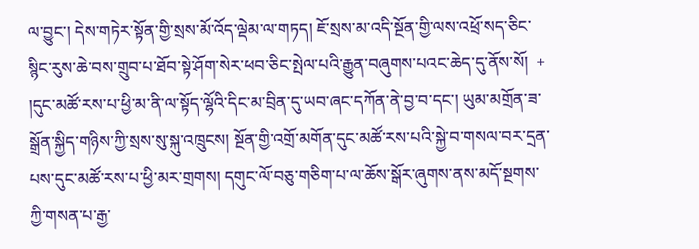ལ་བྱུང་། དེས་གཏེར་སྟོན་གྱི་སྲས་མོ་འོད་ལྡེམ་ལ་གཏད། ཇོ་སྲས་མ་འདི་སྔོན་གྱི་ལས་འཕྲོ་སད་ཅིང་སྙིང་རུས་ཆེ་བས་གྲུབ་པ་ཐོབ་སྟེ་ཤོག་སེར་ཕབ་ཅིང་སྤེལ་པའི་རྒྱུན་བཞུགས་པའང་ཆེད་དུ་ནོས་སོ།  +
།དུང་མཚོ་རས་པ་ཕྱི་མ་ནི་ལ་སྟོད་ལྷོའི་དིང་མ་བྲིན་དུ་ཡབ་ཞང་དཀོན་ནེ་བྱ་བ་དང་། ཡུམ་མགྲོན་ཟ་སྒྲོན་སྐྱིད་གཉིས་ཀྱི་སྲས་སུ་སྐུ་འཁྲུངས། སྔོན་གྱི་འགྲོ་མགོན་དུང་མཚོ་རས་པའི་སྐྱེ་བ་གསལ་བར་དྲན་པས་དུང་མཚོ་རས་པ་ཕྱི་མར་གྲགས། དགུང་ལོ་བཅུ་གཅིག་པ་ལ་ཆོས་སྒོར་ཞུགས་ནས་མདོ་སྔགས་ཀྱི་གསན་པ་རྒྱ་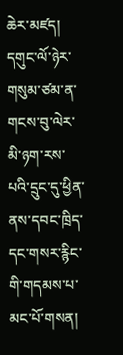ཆེར་མཛད། དགུང་ལོ་ཉེར་གསུམ་ཙམ་ན་གངས་བུ་ལེར་མི་ཉག་རས་པའི་དྲུང་དུ་ཕྱིན་ནས་དབང་ཁྲིད་དང་གསར་རྙིང་གི་གདམས་པ་མང་པོ་གསན།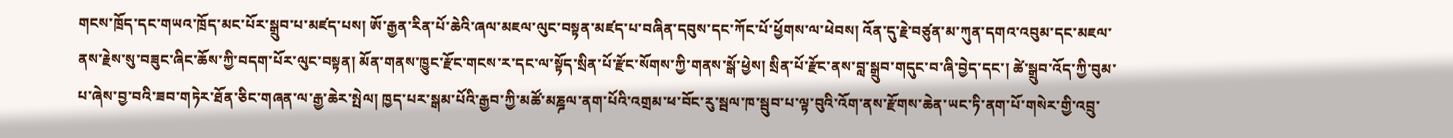གངས་ཁྲོད་དང་གཡའ་ཁྲོད་མང་པོར་སྒྲུབ་པ་མཛད་པས། ཨོ་རྒྱན་རིན་པོ་ཆེའི་ཞལ་མཇལ་ལུང་བསྟན་མཛད་པ་བཞིན་དབུས་དང་ཀོང་པོ་ཕྱོགས་ལ་ཕེབས། འོན་དུ་རྗེ་བཙུན་མ་ཀུན་དགའ་འབུམ་དང་མཇལ་ནས་རྗེས་སུ་བཟུང་ཞིང་ཆོས་ཀྱི་བདག་པོར་ལུང་བསྟན། མོན་གནས་ཁྱུང་རྫོང་གངས་ར་དང་ལ་སྟོད་སྲིན་པོ་རྫོང་སོགས་ཀྱི་གནས་སྒོ་ཕྱེས། སྲིན་པོ་རྫོང་ནས་བླ་སྒྲུབ་གདུང་བ་ཞི་བྱེད་དང་། ཚེ་སྒྲུབ་འོད་ཀྱི་བུམ་པ་ཞེས་བྱ་བའི་ཟབ་གཏེར་ཐོན་ཅིང་གཞན་ལ་རྒྱ་ཆེར་སྤེལ། ཁྱད་པར་སྒམ་པོའི་རྒྱབ་ཀྱི་མཚོ་མཎྜལ་ནག་པོའི་འགྲམ་ཕ་བོང་རུ་སྦལ་ཁ་སྦུབ་པ་ལྟ་བུའི་འོག་ནས་རྫོགས་ཆེན་ཡང་ཏི་ནག་པོ་གསེར་གྱི་འབྲུ་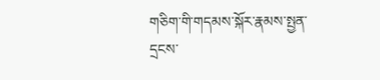གཅིག་གི་གདམས་སྐོར་རྣམས་སྤྱན་དྲངས་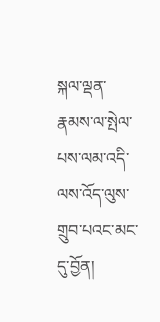སྐལ་ལྡན་རྣམས་ལ་སྤེལ་པས་ལམ་འདི་ལས་འོད་ལུས་གྲུབ་པའང་མང་དུ་བྱོན།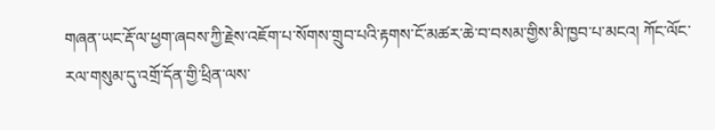གཞན་ཡང་རྡོ་ལ་ཕྱག་ཞབས་ཀྱི་རྗེས་འཇོག་པ་སོགས་གྲུབ་པའི་རྟགས་ངོ་མཚར་ཆེ་བ་བསམ་གྱིས་མི་ཁྱབ་པ་མངའ། ཀོང་ལོང་རལ་གསུམ་དུ་འགྲོ་དོན་གྱི་ཕྲིན་ལས་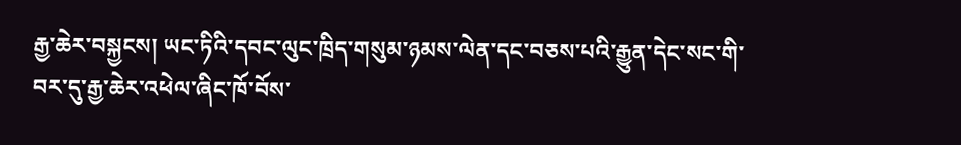རྒྱ་ཆེར་བསྐྱངས། ཡང་ཏིའི་དབང་ལུང་ཁྲིད་གསུམ་ཉམས་ལེན་དང་བཅས་པའི་རྒྱུན་དེང་སང་གི་བར་དུ་རྒྱ་ཆེར་འཕེལ་ཞིང་ཁོ་བོས་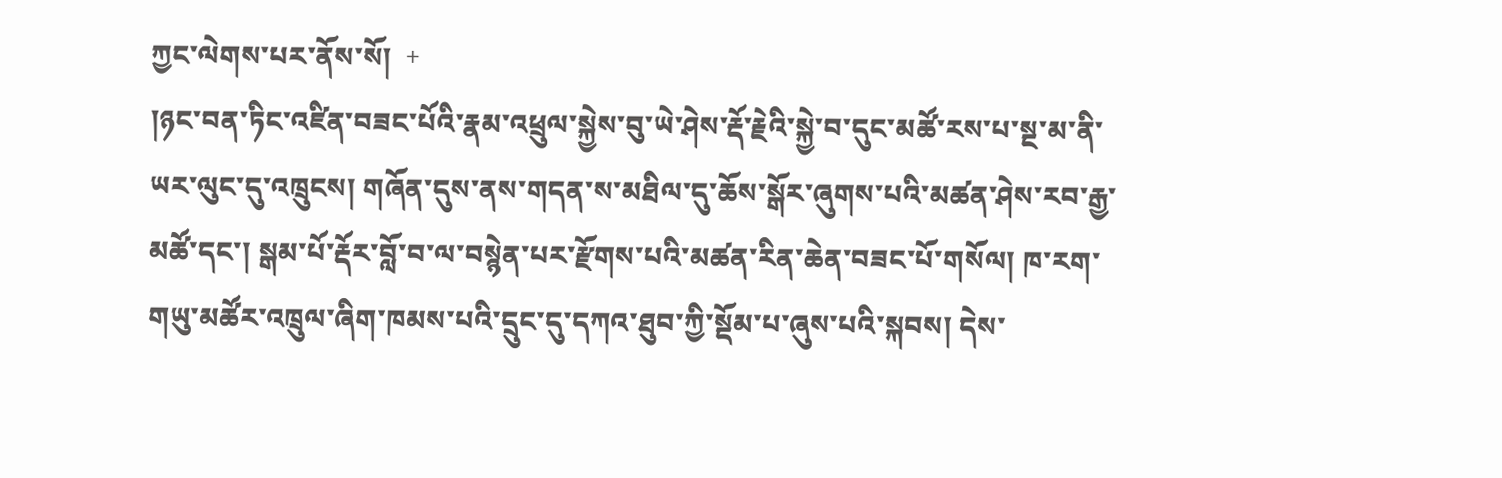ཀྱང་ལེགས་པར་ནོས་སོ།  +
།ཉང་བན་ཏིང་འཛིན་བཟང་པོའི་རྣམ་འཕྲུལ་སྐྱེས་བུ་ཡེ་ཤེས་རྡོ་རྗེའི་སྐྱེ་བ་དུང་མཚོ་རས་པ་སྔ་མ་ནི་ཡར་ལུང་དུ་འཁྲུངས། གཞོན་དུས་ནས་གདན་ས་མཐིལ་དུ་ཆོས་སྒོར་ཞུགས་པའི་མཚན་ཤེས་རབ་རྒྱ་མཚོ་དང་། སྒམ་པོ་རྡོར་བློ་བ་ལ་བསྙེན་པར་རྫོགས་པའི་མཚན་རིན་ཆེན་བཟང་པོ་གསོལ། ཁ་རག་གཡུ་མཚོར་འཁྲུལ་ཞིག་ཁམས་པའི་དྲུང་དུ་དཀའ་ཐུབ་ཀྱི་སྡོམ་པ་ཞུས་པའི་སྐབས། དེས་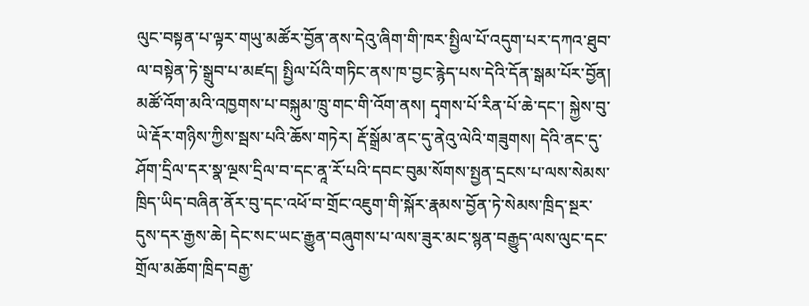ལུང་བསྟན་པ་ལྟར་གཡུ་མཚོར་བྱོན་ནས་དེའུ་ཞིག་གི་ཁར་སྤྱིལ་པོ་འདུག་པར་དཀའ་ཐུབ་ལ་བསྟེན་ཏེ་སྒྲུབ་པ་མཛད། སྤྱིལ་པོའི་གཏིང་ནས་ཁ་བྱང་རྙེད་པས་དེའི་དོན་སྒམ་པོར་བྱོན། མཚོ་འོག་མའི་འཁྱགས་པ་བསྐུམ་ཁྲུ་གང་གི་འོག་ནས། དྭགས་པོ་རིན་པོ་ཆེ་དང་། སྐྱེས་བུ་ཡེ་རྡོར་གཉིས་ཀྱིས་སྦས་པའི་ཆོས་གཏེར། རྡོ་སྒྲོམ་ནང་དུ་ནེའུ་ལེའི་གཟུགས། དེའི་ནང་དུ་ཤོག་དྲིལ་དར་སྣ་ལྔས་དྲིལ་བ་དང་ནཱ་རོ་པའི་དབང་བུམ་སོགས་སྤྱན་དྲངས་པ་ལས་སེམས་ཁྲིད་ཡིད་བཞིན་ནོར་བུ་དང་འཕོ་བ་གྲོང་འཇུག་གི་སྐོར་རྣམས་བྱོན་ཏེ་སེམས་ཁྲིད་སྔར་དུས་དར་རྒྱས་ཆེ། དེང་སང་ཡང་རྒྱུན་བཞུགས་པ་ལས་ཟུར་མང་སྙན་བརྒྱུད་ལས་ལུང་དང་གྲོལ་མཆོག་ཁྲིད་བརྒྱ་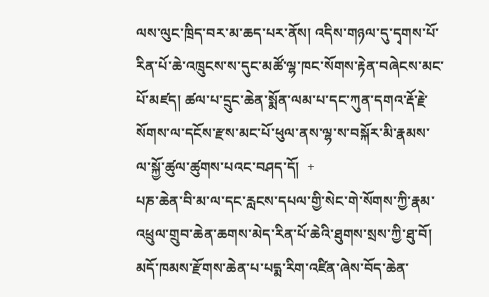ལས་ལུང་ཁྲིད་བར་མ་ཆད་པར་ནོས། འདིས་གཉལ་དུ་དྭགས་པོ་རིན་པོ་ཆེ་འཁྲུངས་ས་དུང་མཚོ་ལྷ་ཁང་སོགས་རྟེན་བཞེངས་མང་པོ་མཛད། ཚལ་པ་དྲུང་ཆེན་སྨོན་ལམ་པ་དང་ཀུན་དགའ་རྡོ་རྗེ་སོགས་ལ་དངོས་རྫས་མང་པོ་ཕུལ་ནས་ལྷ་ས་བསྐོར་མི་རྣམས་ལ་སྐྱོ་ཚུལ་ཚུགས་པའང་བཤད་དོ།  +
པཎ་ཆེན་བི་མ་ལ་དང་རླངས་དཔལ་གྱི་སེང་གེ་སོགས་ཀྱི་རྣམ་འཕྲུལ་གྲུབ་ཆེན་ཆགས་མེད་རིན་པོ་ཆེའི་ཐུགས་སྲས་ཀྱི་ཐུ་བོ། མདོ་ཁམས་རྫོགས་ཆེན་པ་པདྨ་རིག་འཛིན་ཞེས་བོད་ཆེན་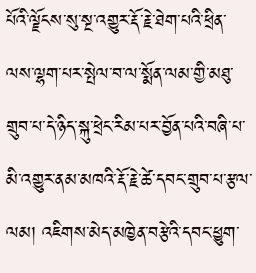པོའི་ལྗོངས་སུ་སྔ་འགྱུར་རྡོ་རྗེ་ཐེག་པའི་ཕྲིན་ལས་ལྷག་པར་སྤེལ་བ་ལ་སྨོན་ལམ་གྱི་མཐུ་གྲུབ་པ་དེ་ཉིད་སྐུ་ཕྲེང་རིམ་པར་བྱོན་པའི་བཞི་པ་མི་འགྱུར་ནམ་མཁའི་རྡོ་རྗེ་ཚེ་དབང་གྲུབ་པ་རྩལ་ལམ། འཇིགས་མེད་མཁྱེན་བརྩེའི་དབང་ཕྱུག་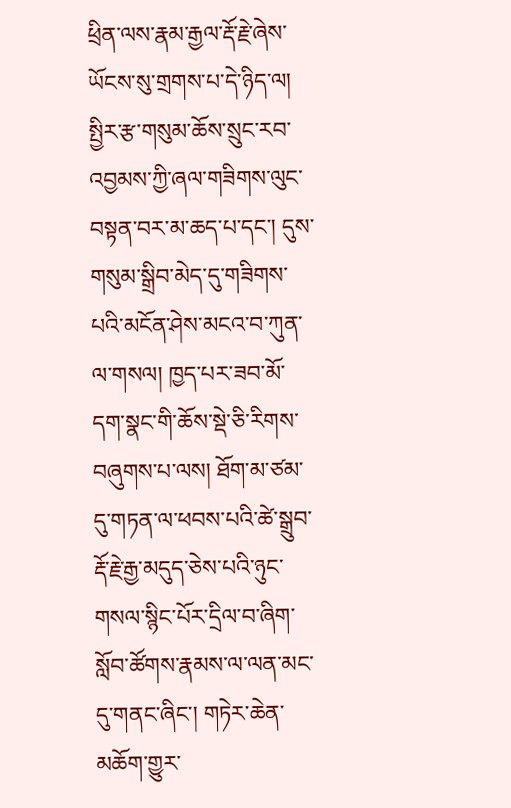ཕྲིན་ལས་རྣམ་རྒྱལ་རྡོ་རྗེ་ཞེས་ཡོངས་སུ་གྲགས་པ་དེ་ཉིད་ལ། སྤྱིར་རྩ་གསུམ་ཆོས་སྲུང་རབ་འབྱམས་ཀྱི་ཞལ་གཟིགས་ལུང་བསྟན་བར་མ་ཆད་པ་དང་། དུས་གསུམ་སྒྲིབ་མེད་དུ་གཟིགས་པའི་མངོན་ཤེས་མངའ་བ་ཀུན་ལ་གསལ། ཁྱད་པར་ཟབ་མོ་དག་སྣང་གི་ཆོས་སྡེ་ཅི་རིགས་བཞུགས་པ་ལས། ཐོག་མ་ཙམ་དུ་གཏན་ལ་ཕབས་པའི་ཚེ་སྒྲུབ་རྡོ་རྗེ་རྒྱ་མདུད་ཅེས་པའི་ཉུང་གསལ་སྙིང་པོར་དྲིལ་བ་ཞིག་སློབ་ཚོགས་རྣམས་ལ་ལན་མང་དུ་གནང་ཞིང་། གཏེར་ཆེན་མཆོག་གྱུར་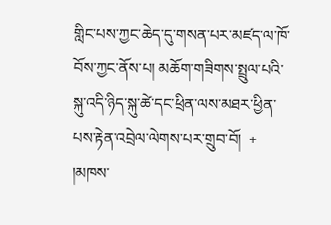གླིང་པས་ཀྱང་ཆེད་དུ་གསན་པར་མཛད་ལ་ཁོ་བོས་ཀྱང་ནོས་པ། མཆོག་གཟིགས་སྤྲུལ་པའི་སྐུ་འདི་ཉིད་སྐུ་ཚེ་དང་ཕྲིན་ལས་མཐར་ཕྱིན་པས་རྟེན་འབྲེལ་ལེགས་པར་གྲུབ་བོ།  +
།མཁས་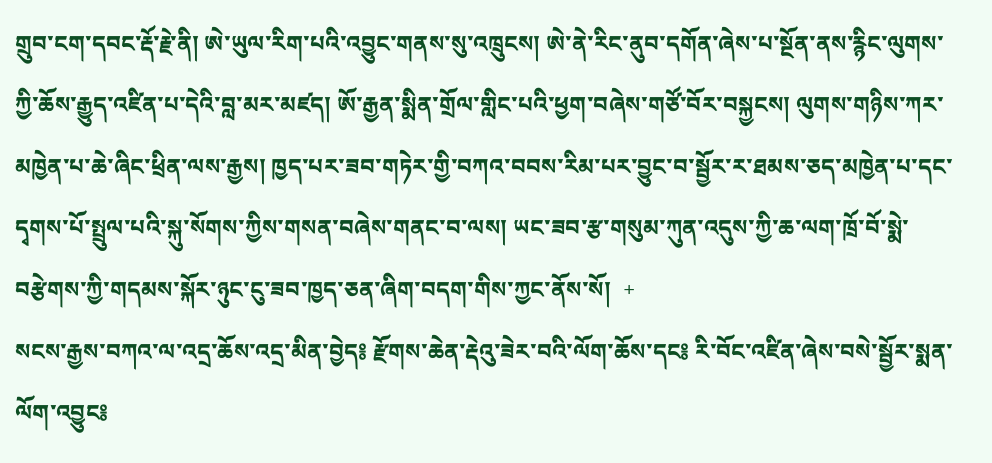གྲུབ་ངག་དབང་རྡོ་རྗེ་ནི། ཨེ་ཡུལ་རིག་པའི་འབྱུང་གནས་སུ་འཁྲུངས། ཨེ་ནེ་རིང་ནུབ་དགོན་ཞེས་པ་སྔོན་ནས་རྙིང་ལུགས་ཀྱི་ཆོས་རྒྱུད་འཛིན་པ་དེའི་བླ་མར་མཛད། ཨོ་རྒྱན་སྨིན་གྲོལ་གླིང་པའི་ཕྱག་བཞེས་གཙོ་བོར་བསྐྱངས། ལུགས་གཉིས་ཀར་མཁྱེན་པ་ཆེ་ཞིང་ཕྲིན་ལས་རྒྱས། ཁྱད་པར་ཟབ་གཏེར་གྱི་བཀའ་བབས་རིམ་པར་བྱུང་བ་སྦྱོར་ར་ཐམས་ཅད་མཁྱེན་པ་དང་དྭགས་པོ་སྤྲུལ་པའི་སྐུ་སོགས་ཀྱིས་གསན་བཞེས་གནང་བ་ལས། ཡང་ཟབ་རྩ་གསུམ་ཀུན་འདུས་ཀྱི་ཆ་ལག་ཁྲོ་བོ་སྨེ་བརྩེགས་ཀྱི་གདམས་སྐོར་ཉུང་ངུ་ཟབ་ཁྱད་ཅན་ཞིག་བདག་གིས་ཀྱང་ནོས་སོ།  +
སངས་རྒྱས་བཀའ་ལ་འདྲ་ཆོས་འདྲ་མིན་བྱེད༔ རྫོགས་ཆེན་རྡེའུ་ཟེར་བའི་ལོག་ཆོས་དང༔ རི་བོང་འཛིན་ཞེས་བསེ་སྦྱོར་སྨན་ལོག་འབྱུང༔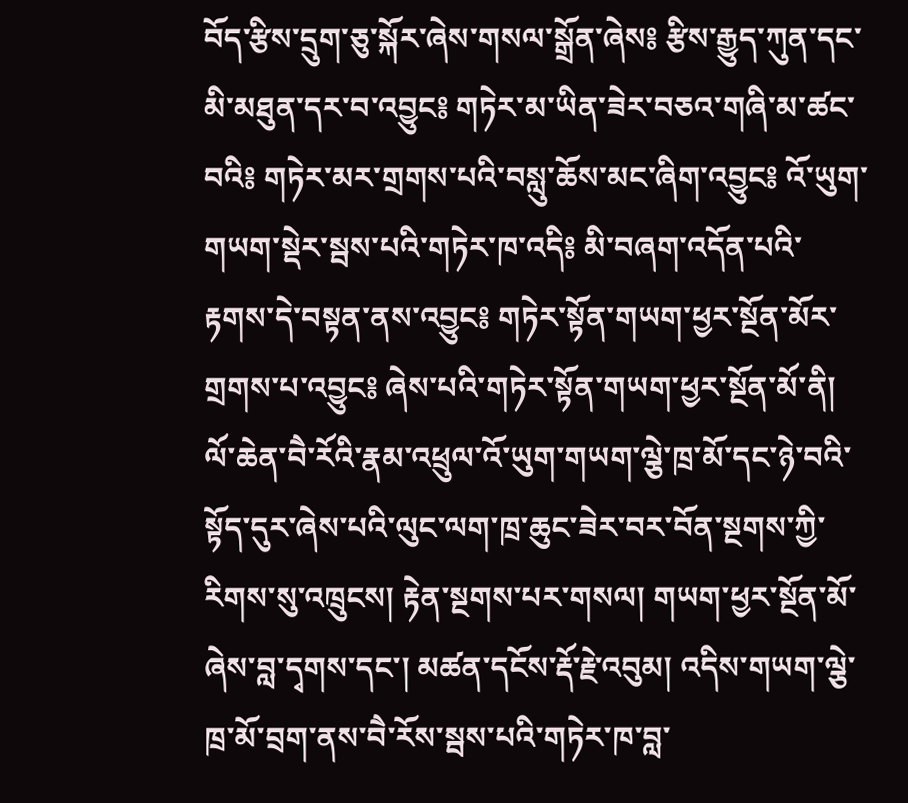བོད་རྩིས་དྲུག་ཅུ་སྐོར་ཞེས་གསལ་སྒྲོན་ཞེས༔ རྩིས་རྒྱུད་ཀུན་དང་མི་མཐུན་དར་བ་འབྱུང༔ གཏེར་མ་ཡིན་ཟེར་བཅའ་གཞི་མ་ཚང་བའི༔ གཏེར་མར་གྲགས་པའི་བསླུ་ཆོས་མང་ཞིག་འབྱུང༔ འོ་ཡུག་གཡག་སྡེར་སྦས་པའི་གཏེར་ཁ་འདི༔ མི་བཞག་འདོན་པའི་རྟགས་དེ་བསྟན་ནས་འབྱུང༔ གཏེར་སྟོན་གཡག་ཕྱར་སྔོན་མོར་གྲགས་པ་འབྱུང༔ ཞེས་པའི་གཏེར་སྟོན་གཡག་ཕྱར་སྔོན་མོ་ནི། ལོ་ཆེན་བཻ་རོའི་རྣམ་འཕྲུལ་འོ་ཡུག་གཡག་ལྕེ་ཁྲ་མོ་དང་ཉེ་བའི་སྟོད་དུར་ཞེས་པའི་ལུང་ལག་ཁྲ་ཆུང་ཟེར་བར་བོན་སྔགས་ཀྱི་རིགས་སུ་འཁྲུངས། རྟེན་སྔགས་པར་གསལ། གཡག་ཕྱར་སྔོན་མོ་ཞེས་བླ་དྭགས་དང་། མཚན་དངོས་རྡོ་རྗེ་འབུམ། འདིས་གཡག་ལྕེ་ཁྲ་མོ་བྲག་ནས་བཻ་རོས་སྦས་པའི་གཏེར་ཁ་བླ་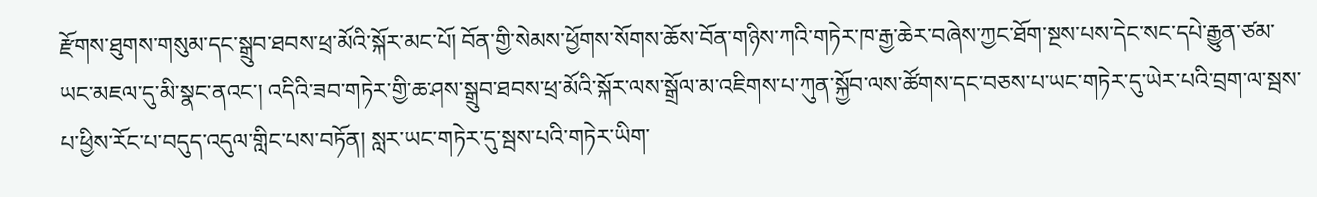རྫོགས་ཐུགས་གསུམ་དང་སྒྲུབ་ཐབས་ཕྲ་མོའི་སྐོར་མང་པོ། བོན་གྱི་སེམས་ཕྱོགས་སོགས་ཆོས་བོན་གཉིས་ཀའི་གཏེར་ཁ་རྒྱ་ཆེར་བཞེས་ཀྱང་ཐོག་སྔས་པས་དེང་སང་དཔེ་རྒྱུན་ཙམ་ཡང་མཇལ་དུ་མི་སྣང་ནའང་། འདིའི་ཟབ་གཏེར་གྱི་ཆ་ཤས་སྒྲུབ་ཐབས་ཕྲ་མོའི་སྐོར་ལས་སྒྲོལ་མ་འཇིགས་པ་ཀུན་སྐྱོབ་ལས་ཚོགས་དང་བཅས་པ་ཡང་གཏེར་དུ་ཡེར་པའི་བྲག་ལ་སྦས་པ་ཕྱིས་རོང་པ་བདུད་འདུལ་གླིང་པས་བཏོན། སླར་ཡང་གཏེར་དུ་སྦས་པའི་གཏེར་ཡིག་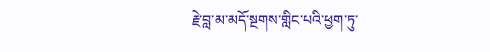རྗེ་བླ་མ་མདོ་སྔགས་གླིང་པའི་ཕྱག་ཏུ་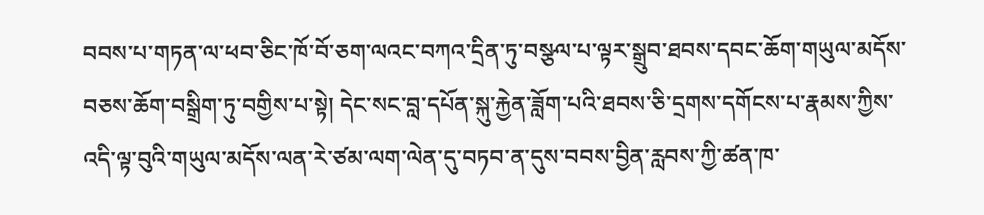བབས་པ་གཏན་ལ་ཕབ་ཅིང་ཁོ་བོ་ཅག་ལའང་བཀའ་དྲིན་ཏུ་བསྩལ་པ་ལྟར་སྒྲུབ་ཐབས་དབང་ཆོག་གཡུལ་མདོས་བཅས་ཆོག་བསྒྲིག་ཏུ་བགྱིས་པ་སྟེ། དེང་སང་བླ་དཔོན་སྐུ་རྐྱེན་ཟློག་པའི་ཐབས་ཅི་དྲགས་དགོངས་པ་རྣམས་ཀྱིས་འདི་ལྟ་བུའི་གཡུལ་མདོས་ལན་རེ་ཙམ་ལག་ལེན་དུ་བཏབ་ན་དུས་བབས་བྱིན་རླབས་ཀྱི་ཚན་ཁ་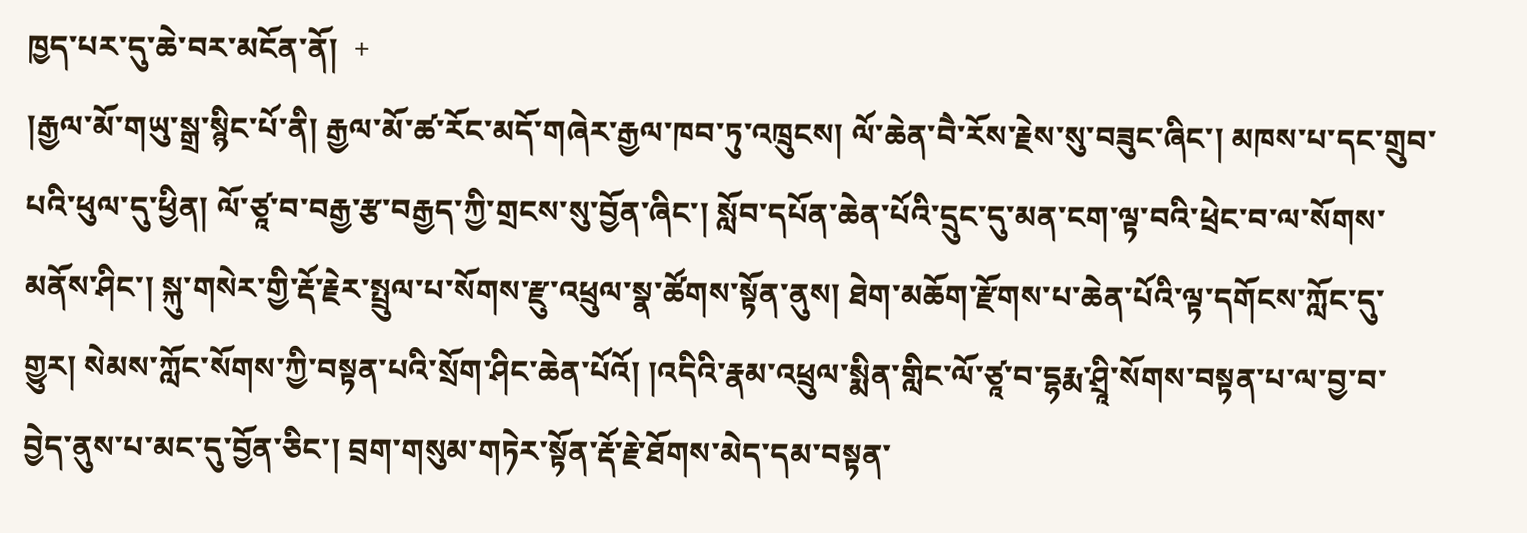ཁྱད་པར་དུ་ཆེ་བར་མངོན་ནོ།  +
།རྒྱལ་མོ་གཡུ་སྒྲ་སྙིང་པོ་ནི། རྒྱལ་མོ་ཚ་རོང་མདོ་གཞེར་རྒྱལ་ཁབ་ཏུ་འཁྲུངས། ལོ་ཆེན་བཻ་རོས་རྗེས་སུ་བཟུང་ཞིང་། མཁས་པ་དང་གྲུབ་པའི་ཕུལ་དུ་ཕྱིན། ལོ་ཙཱ་བ་བརྒྱ་རྩ་བརྒྱད་ཀྱི་གྲངས་སུ་བྱོན་ཞིང་། སློབ་དཔོན་ཆེན་པོའི་དྲུང་དུ་མན་ངག་ལྟ་བའི་ཕྲེང་བ་ལ་སོགས་མནོས་ཤིང་། སྐུ་གསེར་གྱི་རྡོ་རྗེར་སྤྲུལ་པ་སོགས་རྫུ་འཕྲུལ་སྣ་ཚོགས་སྟོན་ནུས། ཐེག་མཆོག་རྫོགས་པ་ཆེན་པོའི་ལྟ་དགོངས་ཀློང་དུ་གྱུར། སེམས་ཀློང་སོགས་ཀྱི་བསྟན་པའི་སྲོག་ཤིང་ཆེན་པོའོ། །འདིའི་རྣམ་འཕྲུལ་སྨིན་གླིང་ལོ་ཙཱ་བ་དྷརྨ་ཤྲཱི་སོགས་བསྟན་པ་ལ་བྱ་བ་བྱེད་ནུས་པ་མང་དུ་བྱོན་ཅིང་། བྲག་གསུམ་གཏེར་སྟོན་རྡོ་རྗེ་ཐོགས་མེད་དམ་བསྟན་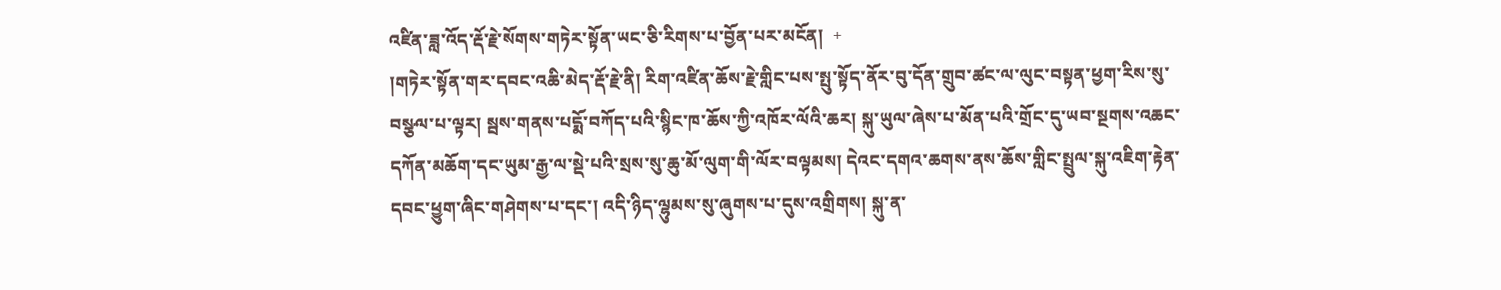འཛིན་ཟླ་འོད་རྡོ་རྗེ་སོགས་གཏེར་སྟོན་ཡང་ཅི་རིགས་པ་བྱོན་པར་མངོན།  +
།གཏེར་སྟོན་གར་དབང་འཆི་མེད་རྡོ་རྗེ་ནི། རིག་འཛིན་ཆོས་རྗེ་གླིང་པས་སྤུ་སྟོད་ནོར་བུ་དོན་གྲུབ་ཚང་ལ་ལུང་བསྟན་ཕྱག་རིས་སུ་བསྩལ་པ་ལྟར། སྦས་གནས་པདྨོ་བཀོད་པའི་སྙིང་ཁ་ཆོས་ཀྱི་འཁོར་ལོའི་ཆར། སྐུ་ཡུལ་ཞེས་པ་མོན་པའི་གྲོང་དུ་ཡབ་སྔགས་འཆང་དཀོན་མཆོག་དང་ཡུམ་རྒྱ་ལ་སྡེ་པའི་སྲས་སུ་ཆུ་མོ་ལུག་གི་ལོར་བལྟམས། དེའང་དགའ་ཆགས་ནས་ཆོས་གླིང་སྤྲུལ་སྐུ་འཇིག་རྟེན་དབང་ཕྱུག་ཞིང་གཤེགས་པ་དང་། འདི་ཉིད་ལྷུམས་སུ་ཞུགས་པ་དུས་འགྲིགས། སྐུ་ན་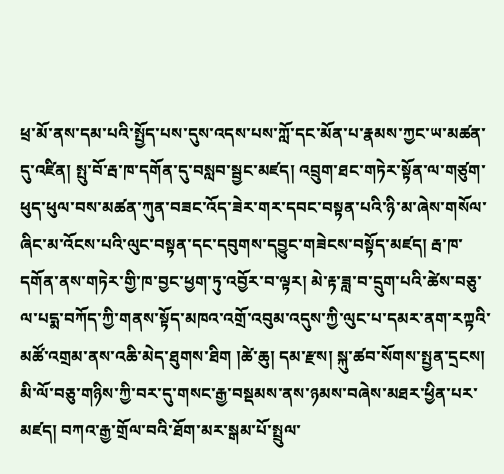ཕྲ་མོ་ནས་དམ་པའི་སྤྱོད་པས་དུས་འདས་པས་ཀློ་དང་མོན་པ་རྣམས་ཀྱང་ཡ་མཚན་དུ་འཛིན། སྤུ་བོ་རྦ་ཁ་དགོན་དུ་བསླབ་སྦྱང་མཛད། འབྲུག་ཐང་གཏེར་སྟོན་ལ་གཙུག་ཕུད་ཕུལ་བས་མཚན་ཀུན་བཟང་འོད་ཟེར་གར་དབང་བསྟན་པའི་ཉི་མ་ཞེས་གསོལ་ཞིང་མ་འོངས་པའི་ལུང་བསྟན་དང་དབུགས་དབྱུང་གཟེངས་བསྟོད་མཛད། རྦ་ཁ་དགོན་ནས་གཏེར་གྱི་ཁ་བྱང་ཕྱག་ཏུ་འབྱོར་བ་ལྟར། མེ་རྟ་ཟླ་བ་དྲུག་པའི་ཚེས་བཅུ་ལ་པདྨ་བཀོད་ཀྱི་གནས་སྟོད་མཁའ་འགྲོ་འབུམ་འདུས་ཀྱི་ལུང་པ་དམར་ནག་རཀྟའི་མཚོ་འགྲམ་ནས་འཆི་མེད་ཐུགས་ཐིག །ཚེ་ཆུ། དམ་རྫས། སྐུ་ཚབ་སོགས་སྤྱན་དྲངས། མི་ལོ་བཅུ་གཉིས་ཀྱི་བར་དུ་གསང་རྒྱ་བསྡམས་ནས་ཉམས་བཞེས་མཐར་ཕྱིན་པར་མཛད། བཀའ་རྒྱ་གྲོལ་བའི་ཐོག་མར་སྒམ་པོ་སྤྲུལ་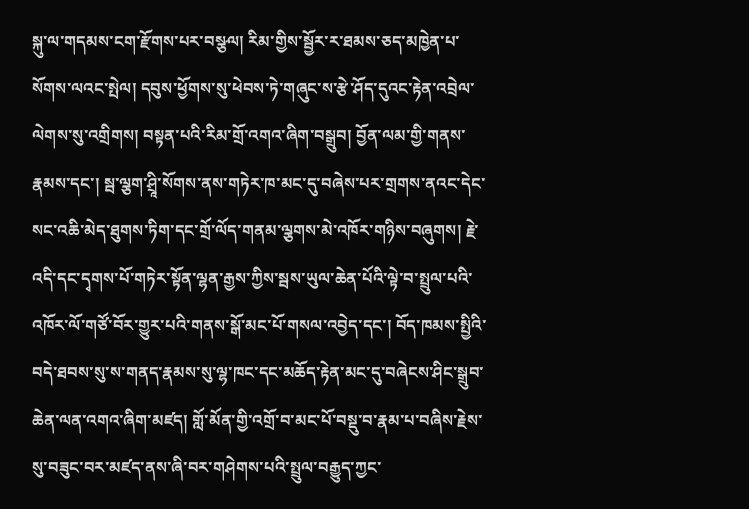སྐུ་ལ་གདམས་ངག་རྫོགས་པར་བསྩལ། རིམ་གྱིས་སྦྱོར་ར་ཐམས་ཅད་མཁྱེན་པ་སོགས་ལའང་སྤེལ། དབུས་ཕྱོགས་སུ་ཕེབས་ཏེ་གཞུང་ས་རྩེ་ཤོད་དུའང་རྟེན་འབྲེལ་ལེགས་སུ་འགྲིགས། བསྟན་པའི་རིམ་གྲོ་འགའ་ཞིག་བསྒྲུབ། བྱོན་ལམ་གྱི་གནས་རྣམས་དང་། སྦ་ལྕག་ཤྲཱི་སོགས་ནས་གཏེར་ཁ་མང་དུ་བཞེས་པར་གྲགས་ནའང་དེང་སང་འཆི་མེད་ཐུགས་ཏིག་དང་གྲོ་ལོད་གནམ་ལྕགས་མེ་འཁོར་གཉིས་བཞུགས། རྗེ་འདི་དང་དྭགས་པོ་གཏེར་སྟོན་ལྷན་རྒྱས་ཀྱིས་སྦས་ཡུལ་ཆེན་པོའི་ལྟེ་བ་སྤྲུལ་པའི་འཁོར་ལོ་གཙོ་བོར་གྱུར་པའི་གནས་སྒོ་མང་པོ་གསལ་འབྱེད་དང་། བོད་ཁམས་སྤྱིའི་བདེ་ཐབས་སུ་ས་གནད་རྣམས་སུ་ལྷ་ཁང་དང་མཆོད་རྟེན་མང་དུ་བཞེངས་ཤིང་སྒྲུབ་ཆེན་ལན་འགའ་ཞིག་མཛད། གློ་མོན་གྱི་འགྲོ་བ་མང་པོ་བསྡུ་བ་རྣམ་པ་བཞིས་རྗེས་སུ་བཟུང་བར་མཛད་ནས་ཞི་བར་གཤེགས་པའི་སྤྲུལ་བརྒྱུད་ཀྱང་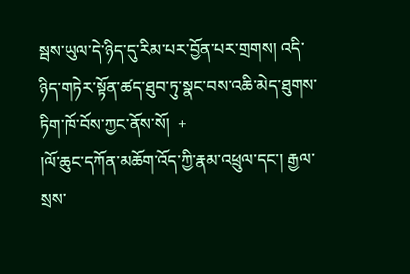སྦས་ཡུལ་དེ་ཉིད་དུ་རིམ་པར་བྱོན་པར་གྲགས། འདི་ཉིད་གཏེར་སྟོན་ཚད་ཐུབ་ཏུ་སྣང་བས་འཆི་མེད་ཐུགས་ཏིག་ཁོ་བོས་ཀྱང་ནོས་སོ།  +
།ལོ་ཆུང་དཀོན་མཆོག་འོད་ཀྱི་རྣམ་འཕྲུལ་དང་། རྒྱལ་སྲས་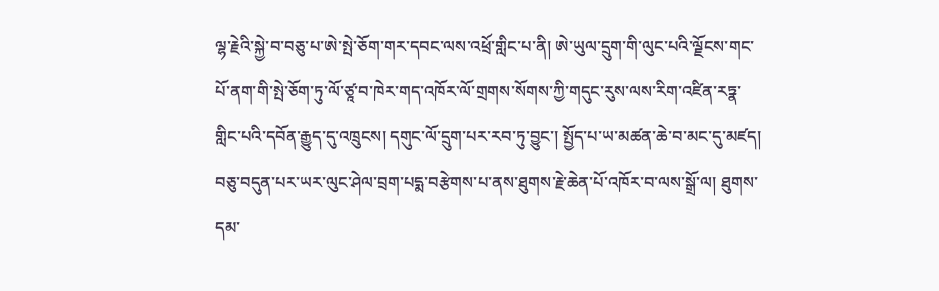ལྷ་རྗེའི་སྐྱེ་བ་བཅུ་པ་ཨེ་སྤེ་ཅོག་གར་དབང་ལས་འཕྲོ་གླིང་པ་ནི། ཨེ་ཡུལ་དྲུག་གི་ལུང་པའི་ལྗོངས་གང་པོ་ནག་གི་སྤེ་ཅོག་ཏུ་ལོ་ཙཱ་བ་ཁེར་གད་འཁོར་ལོ་གྲགས་སོགས་ཀྱི་གདུང་རུས་ལས་རིག་འཛིན་རཏྣ་གླིང་པའི་དབོན་རྒྱུད་དུ་འཁྲུངས། དགུང་ལོ་དྲུག་པར་རབ་ཏུ་བྱུང་། སྤྱོད་པ་ཡ་མཚན་ཆེ་བ་མང་དུ་མཛད། བཅུ་བདུན་པར་ཡར་ལུང་ཤེལ་བྲག་པདྨ་བརྩེགས་པ་ནས་ཐུགས་རྗེ་ཆེན་པོ་འཁོར་བ་ལས་སྒྲོ་ལ། ཐུགས་དམ་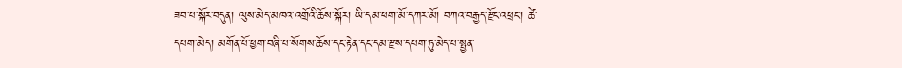ཟབ་པ་སྐོར་བདུན། ལུས་མེད་མཁའ་འགྲོའི་ཆོས་སྐོར། ཡི་དམ་ཕག་མོ་དཀར་མོ། བཀའ་བརྒྱད་རྫོང་འཕྲང་། ཚེ་དཔག་མེད། མགོན་པོ་ཕྱག་བཞི་པ་སོགས་ཆོས་དང་རྟེན་དང་དམ་རྫས་དཔག་ཏུ་མེད་པ་སྤྱན་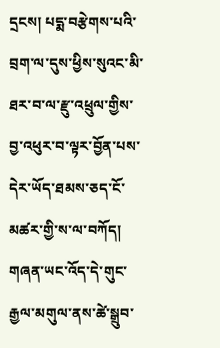དྲངས། པདྨ་བརྩེགས་པའི་བྲག་ལ་དུས་ཕྱིས་སུའང་མི་ཐར་བ་ལ་རྫུ་འཕྲུལ་གྱིས་བྱ་འཕུར་བ་ལྟར་བྱོན་པས་དེར་ཡོད་ཐམས་ཅད་ངོ་མཚར་གྱི་ས་ལ་བཀོད། གཞན་ཡང་འོད་དེ་གུང་རྒྱལ་མགུལ་ནས་ཚེ་སྒྲུབ་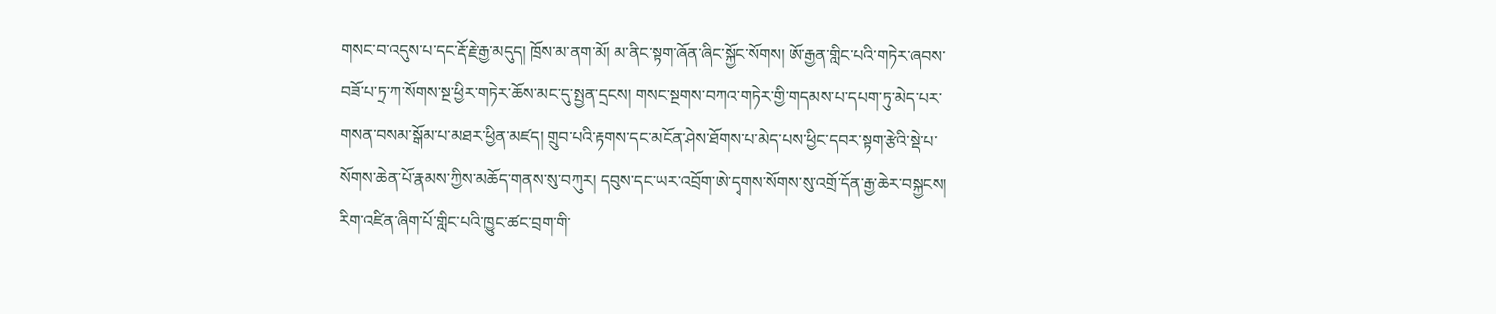གསང་བ་འདུས་པ་དང་རྡོ་རྗེ་རྒྱ་མདུད། ཁྲོས་མ་ནག་མོ། མ་ནིང་སྟག་ཞོན་ཞིང་སྐྱོང་སོགས། ཨོ་རྒྱན་གླིང་པའི་གཏེར་ཞབས་བཟོ་པ་ཏྲ་ཀ་སོགས་སྔ་ཕྱིར་གཏེར་ཆོས་མང་དུ་སྤྱན་དྲངས། གསང་སྔགས་བཀའ་གཏེར་གྱི་གདམས་པ་དཔག་ཏུ་མེད་པར་གསན་བསམ་སྒོམ་པ་མཐར་ཕྱིན་མཛད། གྲུབ་པའི་རྟགས་དང་མངོན་ཤེས་ཐོགས་པ་མེད་པས་ཕྱིང་དབར་སྟག་རྩེའི་སྡེ་པ་སོགས་ཆེན་པོ་རྣམས་ཀྱིས་མཆོད་གནས་སུ་བཀུར། དབུས་དང་ཡར་འབྲོག་ཨེ་དྭགས་སོགས་སུ་འགྲོ་དོན་རྒྱ་ཆེར་བསྐྱངས། རིག་འཛིན་ཞིག་པོ་གླིང་པའི་ཁྱུང་ཚང་བྲག་གི་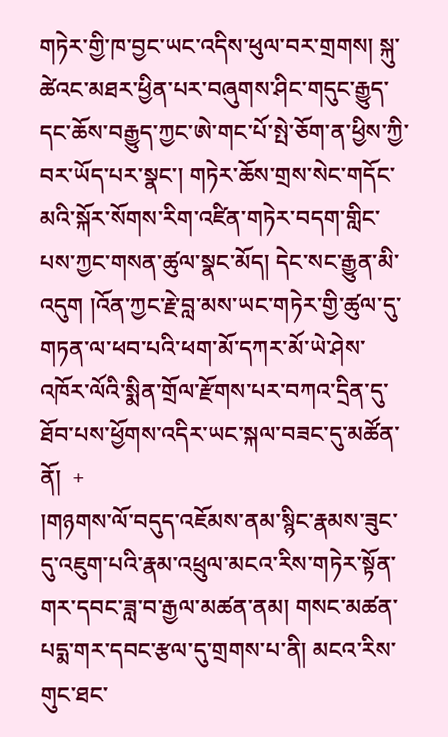གཏེར་གྱི་ཁ་བྱང་ཡང་འདིས་ཕུལ་བར་གྲགས། སྐུ་ཚེའང་མཐར་ཕྱིན་པར་བཞུགས་ཤིང་གདུང་རྒྱུད་དང་ཆོས་བརྒྱུད་ཀྱང་ཨེ་གང་པོ་སྤེ་ཅོག་ན་ཕྱིས་ཀྱི་བར་ཡོད་པར་སྣང་། གཏེར་ཆོས་གྲས་སེང་གདོང་མའི་སྐོར་སོགས་རིག་འཛིན་གཏེར་བདག་གླིང་པས་ཀྱང་གསན་ཚུལ་སྣང་མོད། དེང་སང་རྒྱུན་མི་འདུག །འོན་ཀྱང་རྗེ་བླ་མས་ཡང་གཏེར་གྱི་ཚུལ་དུ་གཏན་ལ་ཕབ་པའི་ཕག་མོ་དཀར་མོ་ཡེ་ཤེས་འཁོར་ལོའི་སྨིན་གྲོལ་རྫོགས་པར་བཀའ་དྲིན་དུ་ཐོབ་པས་ཕྱོགས་འདིར་ཡང་སྐལ་བཟང་དུ་མཚོན་ནོ།  +
།གཉགས་ལོ་བདུད་འཇོམས་ནམ་སྙིང་རྣམས་ཟུང་དུ་འཇུག་པའི་རྣམ་འཕྲུལ་མངའ་རིས་གཏེར་སྟོན་གར་དབང་ཟླ་བ་རྒྱལ་མཚན་ནམ། གསང་མཚན་པདྨ་གར་དབང་རྩལ་དུ་གྲགས་པ་ནི། མངའ་རིས་གུང་ཐང་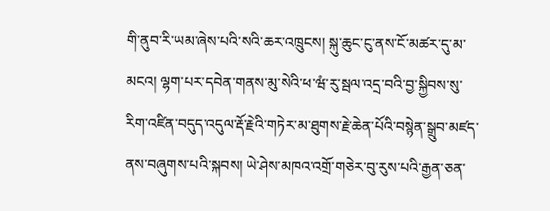གི་ནུབ་རི་ཡམ་ཞེས་པའི་སའི་ཆར་འཁྲུངས། སྐུ་ཆུང་ངུ་ནས་ངོ་མཚར་དུ་མ་མངའ། ལྷག་པར་དབེན་གནས་མུ་སེའི་ཕ་ཝཾ་རུ་སྦལ་འདྲ་བའི་བྱ་སྐྱིབས་སུ་རིག་འཛིན་བདུད་འདུལ་རྡོ་རྗེའི་གཏེར་མ་ཐུགས་རྗེ་ཆེན་པོའི་བསྙེན་སྒྲུབ་མཛད་ནས་བཞུགས་པའི་སྐབས། ཡེ་ཤེས་མཁའ་འགྲོ་གཅེར་བུ་རུས་པའི་རྒྱན་ཅན་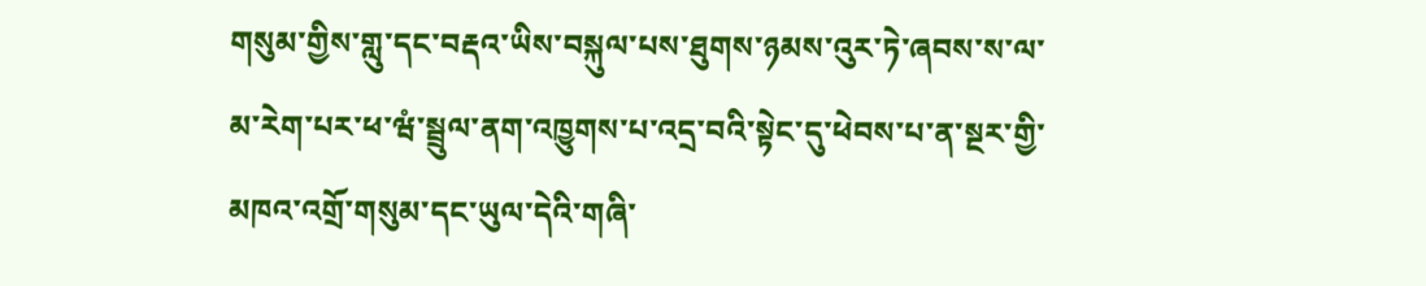གསུམ་གྱིས་གླུ་དང་བརྡའ་ཡིས་བསྐུལ་པས་ཐུགས་ཉམས་འུར་ཏེ་ཞབས་ས་ལ་མ་རེག་པར་ཕ་ཝཾ་སྦྲུལ་ནག་འཁྱུགས་པ་འདྲ་བའི་སྟེང་དུ་ཕེབས་པ་ན་སྔར་གྱི་མཁའ་འགྲོ་གསུམ་དང་ཡུལ་དེའི་གཞི་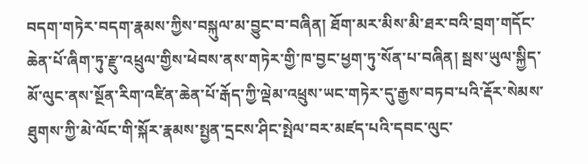བདག་གཏེར་བདག་རྣམས་ཀྱིས་བསྐུལ་མ་བྱུང་བ་བཞིན། ཐོག་མར་མིས་མི་ཐར་བའི་བྲག་གདོང་ཆེན་པོ་ཞིག་ཏུ་རྫུ་འཕྲུལ་གྱིས་ཕེབས་ནས་གཏེར་གྱི་ཁ་བྱང་ཕྱག་ཏུ་སོན་པ་བཞིན། སྦས་ཡུལ་སྐྱིད་མོ་ལུང་ནས་སྔོན་རིག་འཛིན་ཆེན་པོ་རྒོད་ཀྱི་ལྡེམ་འཕྲུས་ཡང་གཏེར་དུ་རྒྱས་བཏབ་པའི་རྡོར་སེམས་ཐུགས་ཀྱི་མེ་ལོང་གི་སྐོར་རྣམས་སྤྱན་དྲངས་ཤིང་སྤེལ་བར་མཛད་པའི་དབང་ལུང་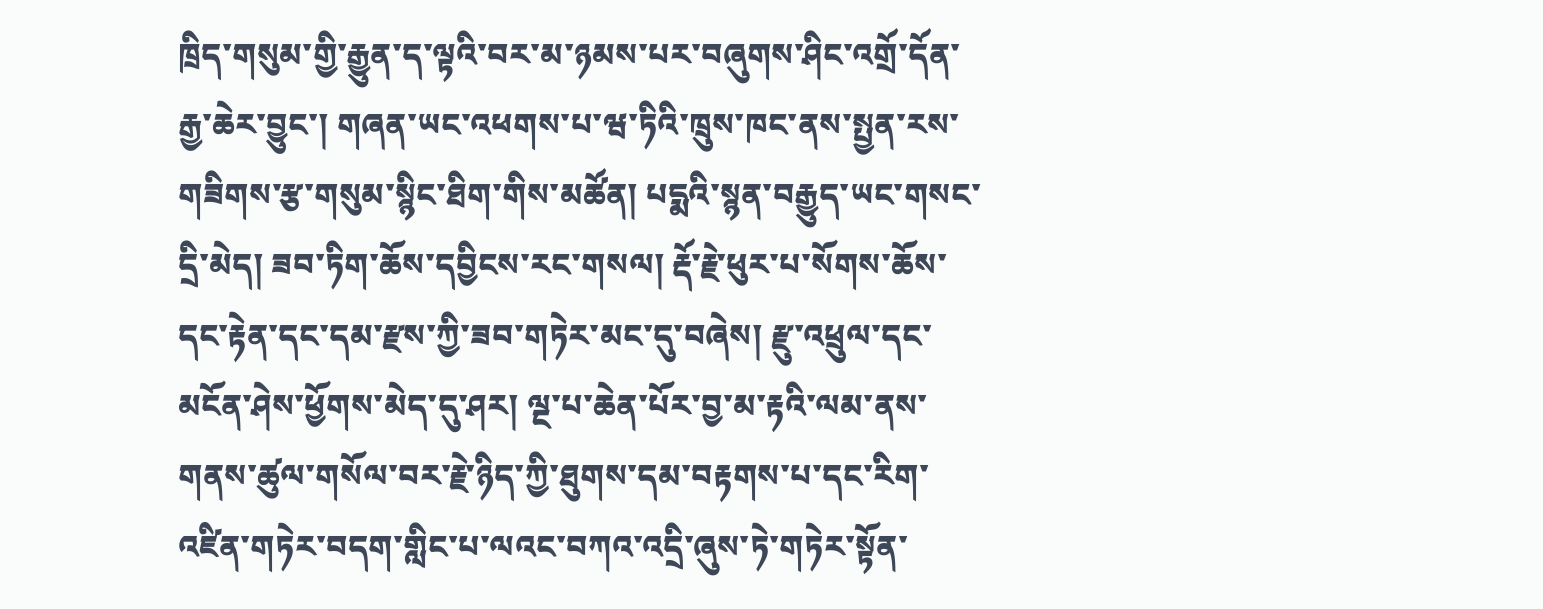ཁྲིད་གསུམ་གྱི་རྒྱུན་ད་ལྟའི་བར་མ་ཉམས་པར་བཞུགས་ཤིང་འགྲོ་དོན་རྒྱ་ཆེར་བྱུང་། གཞན་ཡང་འཕགས་པ་ཝ་ཏིའི་ཁྲུས་ཁང་ནས་སྤྱན་རས་གཟིགས་རྩ་གསུམ་སྙིང་ཐིག་གིས་མཚོན། པདྨའི་སྙན་བརྒྱུད་ཡང་གསང་དྲི་མེད། ཟབ་ཏིག་ཆོས་དབྱིངས་རང་གསལ། རྡོ་རྗེ་ཕུར་པ་སོགས་ཆོས་དང་རྟེན་དང་དམ་རྫས་ཀྱི་ཟབ་གཏེར་མང་དུ་བཞེས། རྫུ་འཕྲུལ་དང་མངོན་ཤེས་ཕྱོགས་མེད་དུ་ཤར། ལྔ་པ་ཆེན་པོར་བྱ་མ་རྟའི་ལམ་ནས་གནས་ཚུལ་གསོལ་བར་རྗེ་ཉིད་ཀྱི་ཐུགས་དམ་བརྟགས་པ་དང་རིག་འཛིན་གཏེར་བདག་གླིང་པ་ལའང་བཀའ་འདྲི་ཞུས་ཏེ་གཏེར་སྟོན་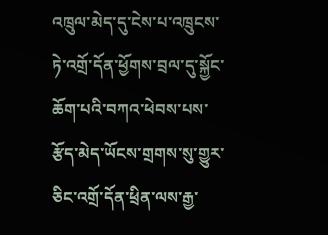འཁྲུལ་མེད་དུ་ངེས་པ་འཁྲུངས་ཏེ་འགྲོ་དོན་ཕྱོགས་བྲལ་དུ་སྐྱོང་ཆོག་པའི་བཀའ་ཕེབས་པས་རྩོད་མེད་ཡོངས་གྲགས་སུ་གྱུར་ཅིང་འགྲོ་དོན་ཕྲིན་ལས་རྒྱ་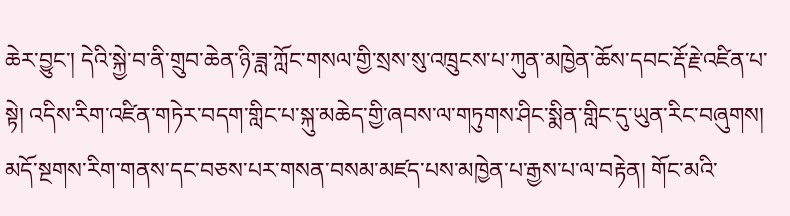ཆེར་བྱུང་། དེའི་སྐྱེ་བ་ནི་གྲུབ་ཆེན་ཉི་ཟླ་ཀློང་གསལ་གྱི་སྲས་སུ་འཁྲུངས་པ་ཀུན་མཁྱེན་ཆོས་དབང་རྡོ་རྗེ་འཛིན་པ་སྟེ། འདིས་རིག་འཛིན་གཏེར་བདག་གླིང་པ་སྐུ་མཆེད་གྱི་ཞབས་ལ་གཏུགས་ཤིང་སྨིན་གླིང་དུ་ཡུན་རིང་བཞུགས། མདོ་སྔགས་རིག་གནས་དང་བཅས་པར་གསན་བསམ་མཛད་པས་མཁྱེན་པ་རྒྱས་པ་ལ་བརྟེན། གོང་མའི་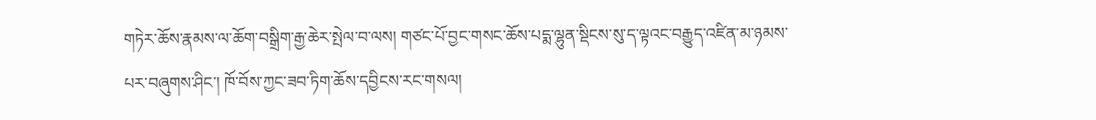གཏེར་ཆོས་རྣམས་ལ་ཆོག་བསྒྲིག་རྒྱ་ཆེར་སྤེལ་བ་ལས། གཙང་པོ་བྱང་གསང་ཆོས་པདྨ་ལྷུན་སྡིངས་སུ་ད་ལྟའང་བརྒྱུད་འཛིན་མ་ཉམས་པར་བཞུགས་ཤིང་། ཁོ་བོས་ཀྱང་ཟབ་ཏིག་ཆོས་དབྱིངས་རང་གསལ།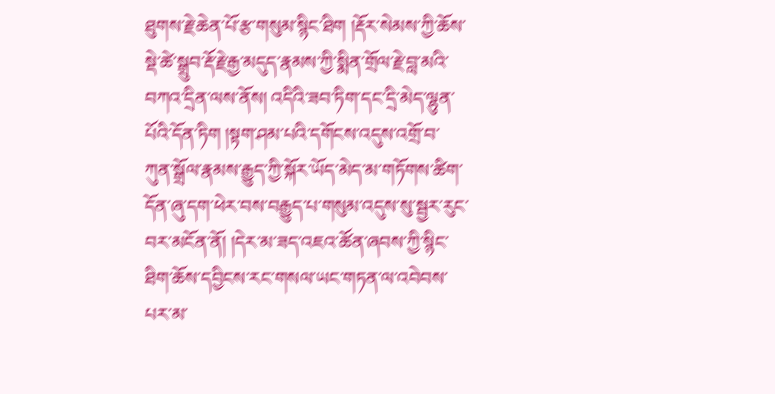ཐུགས་རྗེ་ཆེན་པོ་རྩ་གསུམ་སྙིང་ཐིག །རྡོར་སེམས་ཀྱི་ཆོས་སྡེ་ཚེ་སྒྲུབ་རྡོ་རྗེ་རྒྱ་མདུད་རྣམས་ཀྱི་སྨིན་གྲོལ་རྗེ་བླ་མའི་བཀའ་དྲིན་ལས་ནོས། འདིའི་ཟབ་ཏིག་དང་དྲི་མེད་ལྷུན་པོའི་དོན་ཏིག །སྟག་ཤམ་པའི་དགོངས་འདུས་འགྲོ་བ་ཀུན་སྒྲོལ་རྣམས་རྒྱུད་ཀྱི་སྐོར་ཡོད་མེད་མ་གཏོགས་ཚིག་དོན་ཞུ་དག་ཕེར་བས་བརྒྱུད་པ་གསུམ་འདུས་སུ་སྦྱར་རུང་བར་མངོན་ནོ། །དེར་མ་ཟད་འཇའ་ཚོན་ཞབས་ཀྱི་སྙིང་ཐིག་ཆོས་དབྱིངས་རང་གསལ་ཡང་གཏན་ལ་འབེབས་པར་མ་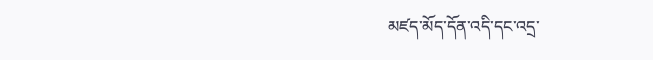མཛད་མོད་དོན་འདི་དང་འདྲ་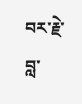བར་རྗེ་བླ་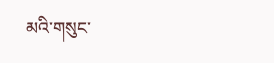མའི་གསུང་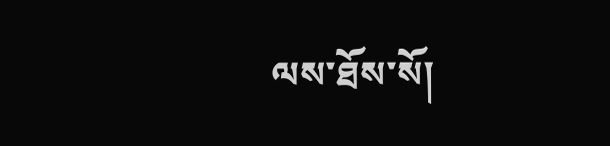ལས་ཐོས་སོ།